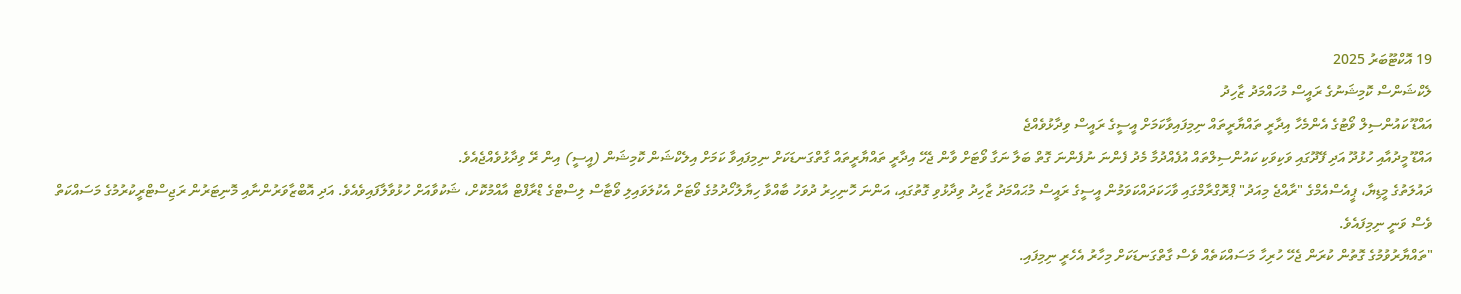19 އޮކްޓޫބަރު 2025
ލެކްޝަންސް ކޮމިޝަނުގެ ރައީސް މުހައްމަދު ޒާހިދު
އައްޑޫ ކައުންސިލް ވޯޓުގެ އެންމެހާ އިދާރީ ތައްޔާރީތައް ނިމިފައިވާކަމަށް އީސީގެ ރައީސް ވިދާޅުވެއްޖެ
އައްޑޫ މީދުއާއި ހުޅުދޫ އަދި ފޭދޫގައި ވަކިވަކި ކައުންސިލްތައް އުފެއްދުމާ މެދު ފެންނަ ނުފެންނަ ގޮތް ބަލާ ނަގާ ވޯޓަށް ވާން ޖެހޭ އިދާރީ ތައްޔާރީތައް ގާތްގަނޑަކަށް ނިމިފައިވާ ކަމަށް އިލެކްޝަން ކޮމިޝަން (އީސީ) އިން ރޭ ވިދާޅުވެއްޖެއެވެ.
ދައުލަތުގެ މީޑިޔާ، ޕީއެސްއެމްގެ "ރާއްޖެ މިއަދު" ޕްރޮގްރާމްގައި ވާހަކަދައްކަވަމުން އީސީގެ ރައީސް މުޙައްމަދު ޒާހިދު ވިދާޅުވި ގޮތުގައި، އަންނަ ހޮނިހިރު ދުވަހު ބާއްވާ ހިޔާލުހޯދުމުގެ ވޯޓަށް އެކުލަވައިލި ވޯޓާސް ލިސްޓްގެ ޑްރާފްޓް އާއްމުކޮށް، ޝަކުވާއަށް ހުޅުވާލާފައިވެއެވެ. އަދި އޮބްޒާވަރުންނާއި މޮނިޓަރުން ރަޖިސްޓްރީކުރުމުގެ މަސައްކަތް ވެސް ވަނީ ނިމިފައެވެ.
"ތައްޔާރުވުމުގެ ގޮތުން ކުރަން ޖެހޭ ހުރިހާ މަސައްކަތެއް ވެސް ގާތްގަނޑަކަށް މިހާރު އެހެރީ ނިމިފައި.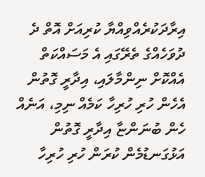އިރާދަކުރެއްވިއްޔާ ކުރިއަށް އޮތް ދެ ދުވަހެއްގެ ތެރޭގައި އެ މަސައްކަތް އެއްކޮށް ނިންމާލައި، އިދާރީ ގޮތުން އެހެން ހުރި ހުރިހާ ކަމެއް ނިމި، އަނެއް ހެން ބުނަންޏާ އިދާރީ ގޮތުން އަޅުގަނޑުމެން ކުރަން ހުރި ހުރިހާ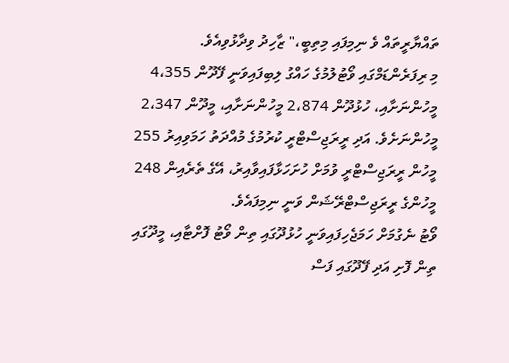ތައްޔާރީތައް ވެ ނިމިފައި މިތިބީ،" ޒާހިދު ވިދާޅުވިއެވެ.
މި ރިފަރެންޑަމްގައި ވޯޓުލުމުގެ ހައްގު ލިބިފައިވަނީ ފޭދޫން 4،355 މީހުންނަށާއި، ހުޅުދޫން 2،874 މީހުންނަށާއި، މީދޫން 2،347 މީހުންނަށެވެ. އަދި ރީރަޖިސްޓްރީ ކުރުމުގެ މުއްދަތު ހަމަވިއިރު 255 މީހުން ރީރަޖިސްޓްރީ ވުމަށް ހުށަހަޅާފައިވާއިރު، އޭގެ ތެރެއިން 248 މީހުންގެ ރީރަޖިސްޓްރޭޝަން ވަނީ ނިމިފައެވެ.
ވޯޓު ނެގުމަށް ހަމަޖެހިފައިވަނީ ހުޅުދޫގައި ތިން ވޯޓު ފޮށްޓާއި، މީދޫގައި ތިން ފޮށި އަދި ފޭދޫގައި ފަސް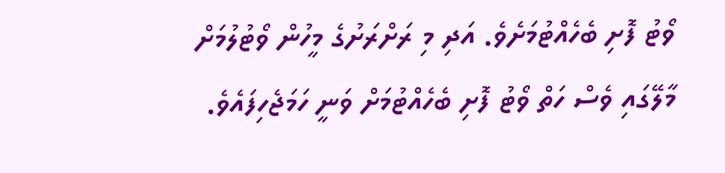ވޯޓު ފޮށި ބެހެއްޓުމަށެވެ. އަދި މި ރަށްރަށުގެ މީހުން ވޯޓުލުމަށް މާލޭގައި ވެސް ހަތް ވޯޓު ފޮށި ބެހެއްޓުމަށް ވަނީ ހަމަޖެހިފައެވެ.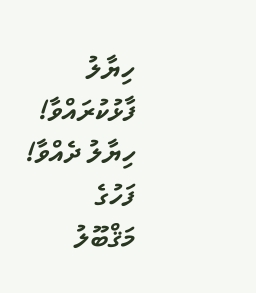ހިޔާލު ފާޅުކުރައްވާ!
ހިޔާލު ދެއްވާ!
ފަހުގެ
މަޤްބޫލު